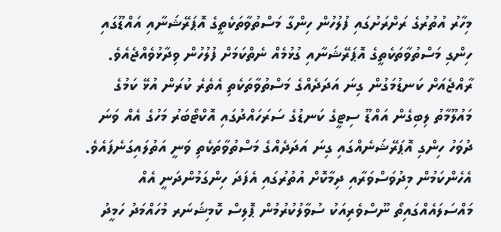މިހާރު އުތުރުގެ ރަށްރަށުގައި ފުލުހުން ހިންގާ މަސްތުވާތަކެތީގެ އޮޕަރޭޝަނާއި އައްޑޫގައި ހިންގި މަސްތުވާތަކެތީގެ އޮޕަރޭޝަނާއި ގުޅުމެއް ނެތްކަމަށް ފުލުހުން ވިދާޅުވެއްޖެއެވެ.
ރާއްޖެއަށް ކަނޑުމަގުން ގިނަ އަދަދެއްގެ މަސްތުވާތަކެތި އެތެރެ ކުރަން އުޅޭ ކަމުގެ މައުލޫމާތު ލިބިގެން އައްޑޫ ސިޓީގެ ކަނޑުގެ ސަރަހައްދުގައި އޮކްޓޯބަރު މަހުގެ އެއް ވަނަ ދުވަހު ހިންގި އޮޕަރޭޝަނެއްގައި ގިނަ އަދަދެއްގެ މަސްތުވާތަކެތި ވަނީ އަތުލައިގަނެފައެވެ.
އެހެންކަމުން މިދުވަސްވަރާއި ދިމާކޮށް އުތުރުގައި އެފަދަ ހިންގަމުންދަނީ އެއް މައްސަލައެއްގައިތޯ ނޫސްވެރިއަކު ސުވާލުކުރުމުން ޕޮލިސް ކޮމިޝަނަރ މުހައްމަދު ހަމީދު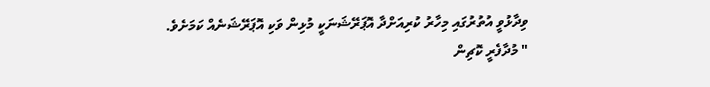ވިދާޅުވީ އުތުރުގައި މިހާރު ކުރިއަށްދާ އޮޕަރޭޝަނަކީ މުޅިން ވަކި އޮޕަރޭޝަނެއް ކަމަށެވެ.
" މުދާފެރީ ކޮޗިން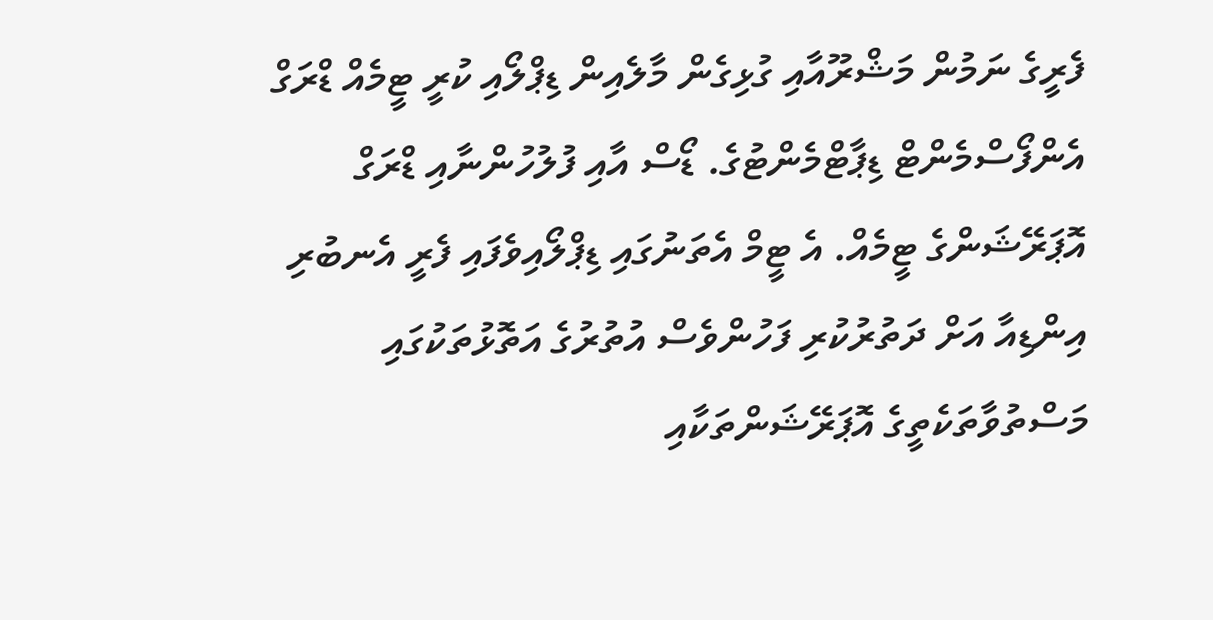ފެރީގެ ނަމުން މަޝްރޫއާއި ގުޅިގެން މާލެއިން ޑިޕްލޯއި ކުރީ ޓީމެއް ޑްރަގް އެންފޯސްމެންޓް ޑިޕާޓްމެންޓުގެ. ޑޯސް އާއި ފުލުހުންނާއި ޑްރަގް އޮޕަރޭޝަންގެ ޓީމެއް. އެ ޓީމް އެތަނުގައި ޑިޕްލޯއިވެފައި ފެރީ އެނބުރި އިންޑިއާ އަށް ދަތުރުކުރި ފަހުންވެސް އުތުރުގެ އަތޮޅުތަކުގައި މަސްތުވާތަކެތީގެ އޮޕަރޭޝަންތަކާއި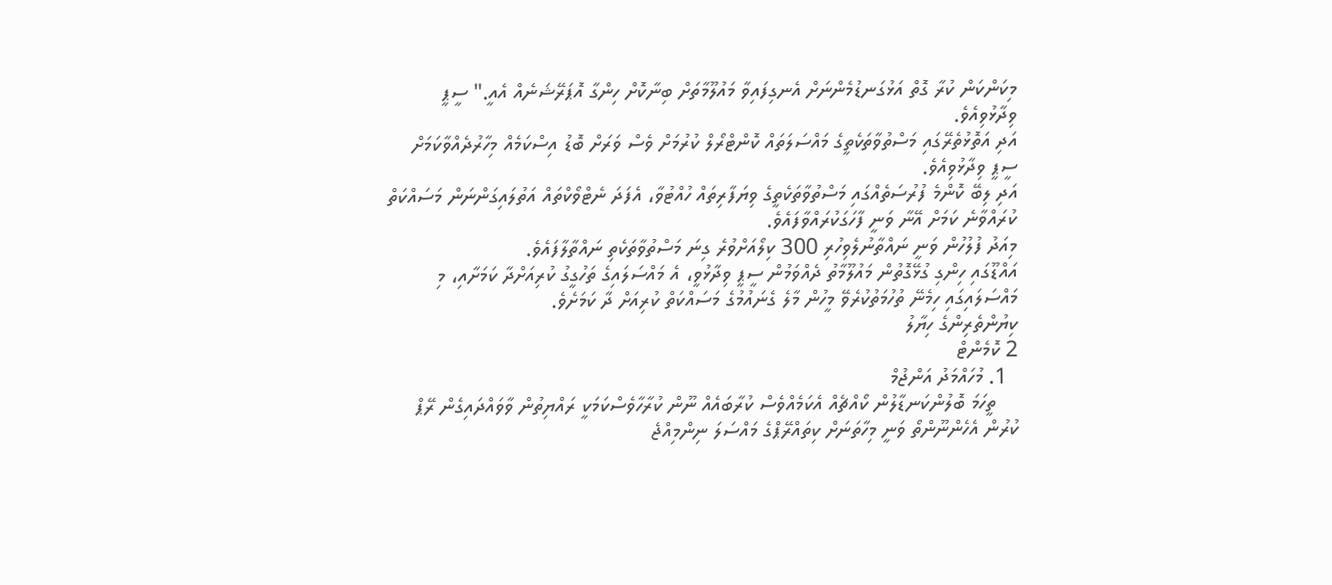މިކަންކަން ކުރާ ގޮތް އަޅުގަނޑުމެންނަށް އެނގިފައިވާ މައުލޫމާތަށް ބިނާކޮށް ހިންގާ އޮޕަރޭޝަނެއް އެއީ." ސީޕީ ވިދާޅުވިއެވެ.
އަދި އަތޮޅުތެރޭގައި މަސްތުވާތަކެތީގެ މައްސަލަތައް ކޮންޓްރޯލް ކުރުމަށް ވެސް ވަރަށް ބޮޑު އިސްކަމެއް މިހާރުދެއްވާކަމަށް ސީޕީ ވިދާޅުވިއެވެ.
އަދި ލިބޭ ކޮންމެ ފުރުސަތެއްގައި މަސްތުވާތަކެތީގެ ވިޔަފާރިތައް ހުއްޓުވާ، އެފަދަ ނެޓްވޯކްތައް އަތުލައިގަންނަން މަސައްކަތް ކުރައްވާނެ ކަމަށް އޭނާ ވަނީ ފާހަގަކުރައްވާފައެވެ.
މިއަދު ފުލުހުން ވަނީ ނައްތާނުލެވިހުރި 300 ކިލޯއަށްވުރެ ގިނަ މަސްތުވާތަކެތި ނައްތާލާފައެވެ.
އައްޑޫގައި ހިންގި ގުޅޭގޮތުން މައުލޫމާތު ދެއްވަމުން ސީޕީ ވިދާޅުވީ، އެ މައްސަލައިގެ ތަހުގީގު ކުރިއަށްދާ ކަމަށާއި، މި މައްސަލައިގައި ހިމެނޭ ތުހުމަތުކުރެވޭ މީހުން މާލެ ގެނައުމުގެ މަސައްކަތް ކުރިއަށް ދާ ކަމަށެވެ.
ކިޔުންތެރިންގެ ހިޔާލު
2 ކޮމެންޓް
  1. މުހައްމަދު އަންޖުމް
    ތީހަމަ ބޮލުންކަނޑާލުން ކޯއްޗެއް އެކަމެއްވެސް ކުރާބައެއް ނޫން ކުރާހާވެސްކަމަކީ ރައްޔިތުން ވާވައްދައިގެން ރޭޕް ކުރުން އެހެންނޫންތޯ ވަނީ މިހާތަނަށް ކިތައްރޭޕްގެ މައްސަލަ ނިންމިއްޖެ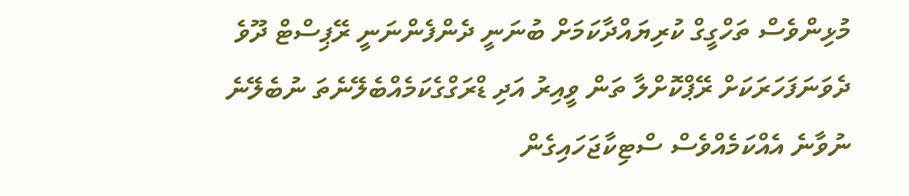މުޅިންވެސް ތަހްގީގް ކުރިޔައްދާކަމަށް ބުނަނީ ދެންފެންނަނީ ރޭޕިސްޓް ދޫވެ ދެވަނަފަހަރަކަށް ރޭޕްކޮށްލާ ތަން ވީއިރު އަދި ޑްރަގްގެކަމެއްބެލޭނެތަ ނުބެލޭނެ ނުވާނެ އެއްކަމެއްވެސް ސްޓިކާޖަހައިގެން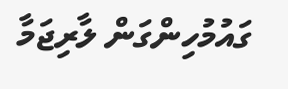ގައުމުހިންގަން ލާރިޖަމާ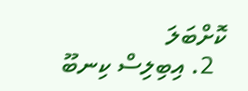ކޮށްބަލަ
  2. އިބިލިސް ކިނބޫ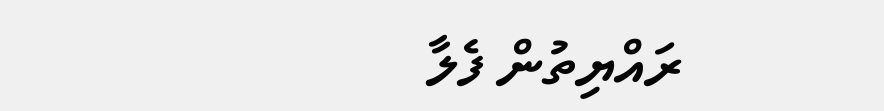ރައްޔިތުން ފެލާ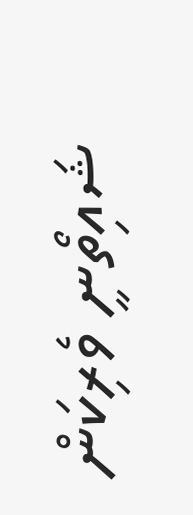ޝައިތޯނީ ވެރިކަން